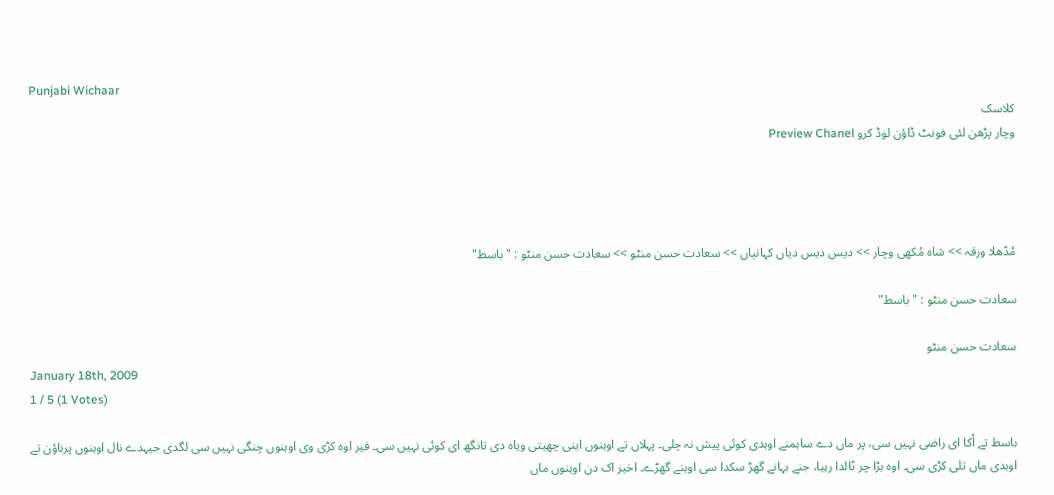Punjabi Wichaar
کلاسک
وچار پڑھن لئی فونٹ ڈاؤن لوڈ کرو Preview Chanel




مُڈھلا ورقہ >> شاہ مُکھی وچار >> دیس دیس دیاں کہانیاں >> سعادت حسن منٹو >> سعادت حسن منٹو : "باسط"

سعادت حسن منٹو : "باسط"

سعادت حسن منٹو
January 18th, 2009
1 / 5 (1 Votes)

باسط تے اُکا ای راضی نہیں سی، پر ماں دے ساہمنے اوہدی کوئی پیش نہ چلی۔ پہلاں تے اوہنوں اینی چھیتی ویاہ دی تانگھ ای کوئی نہیں سی۔ فیر اوہ کڑی وی اوہنوں چنگی نہیں سی لگدی جیہدے نال اوہنوں پرناؤن تے اوہدی ماں تلی کڑی سی۔ اوہ بڑا چر ٹالدا رہیا، جنے بہانے گھڑ سکدا سی اوہنے گھڑے۔ اخیر اک دن اوہنوں ماں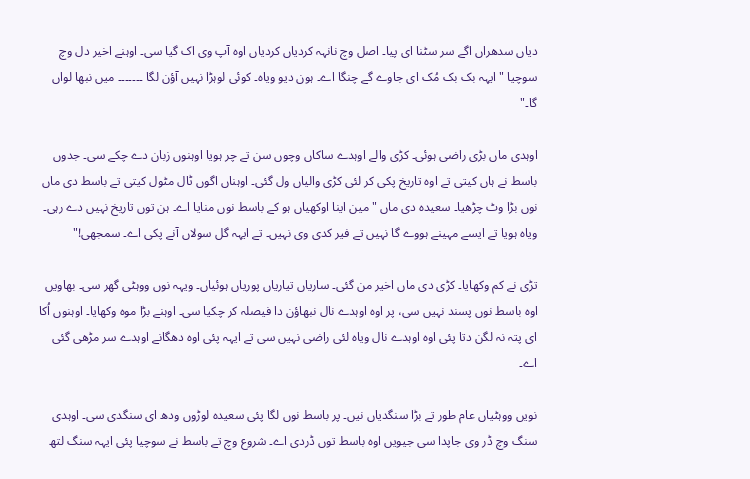دیاں سدھراں اگے سر سٹنا ای پیا۔ اصل وچ نانہہ کردیاں کردیاں اوہ آپ وی اک گیا سی۔ اوہنے اخیر دل وچ سوچیا "ایہہ بک بک مُک ای جاوے گے چنگا اے۔ ہون دیو ویاہ۔ کوئی لوہڑا نہیں آؤن لگا ۔۔۔۔۔۔۔ میں نبھا لواں گا۔"

اوہدی ماں بڑی راضی ہوئی۔ کڑی والے اوہدے ساکاں وچوں سن تے چر ہویا اوہنوں زبان دے چکے سی۔ جدوں باسط نے ہاں کیتی تے اوہ تاریخ پکی کر لئی کڑی والیاں ول گئی۔ اوہناں اگوں ٹال مٹول کیتی تے باسط دی ماں نوں بڑا وٹ چڑھیا۔ سعیدہ دی ماں "مین اینا اوکھیاں ہو کے باسط نوں منایا اے۔ ہن توں تاریخ نہیں دے رہی۔ ویاہ ہویا تے ایسے مہینے ہووے گا نہیں تے فیر کدی وی نہیں۔ تے ایہہ گل سولاں آنے پکی اے۔ سمجھی!"

تڑی نے کم وکھایا۔ کڑی دی ماں اخیر من گئی۔ ساریاں تیاریاں پوریاں ہوئیاں۔ ویہہ نوں ووہٹی گھر سی۔ بھاویں اوہ باسط نوں پسند نہیں سی، پر اوہ اوہدے نال نبھاؤن دا فیصلہ کر چکیا سی۔ اوہنے بڑا موہ وکھایا۔ اوہنوں اُکا ای پتہ نہ لگن دتا پئی اوہ اوہدے نال ویاہ لئی راضی نہیں سی تے ایہہ پئی اوہ دھگانے اوہدے سر مڑھی گئی اے۔

نویں ووہٹیاں عام طور تے بڑا سنگدیاں نیں۔ پر باسط نوں لگا پئی سعیدہ لوڑوں ودھ ای سنگدی سی۔ اوہدی سنگ وچ ڈر وی جاپدا سی جیویں اوہ باسط توں ڈردی اے۔ شروع وچ تے باسط نے سوچیا پئی ایہہ سنگ لتھ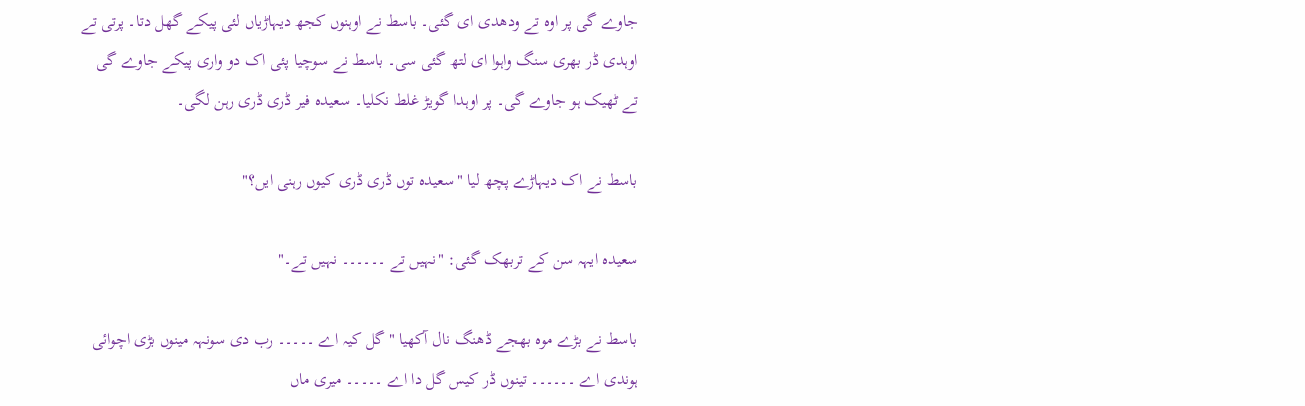جاوے گی پر اوہ تے ودھدی ای گئی۔ باسط نے اوہنوں کجھ دیہاڑیاں لئی پیکے گھل دتا۔ پرتی تے اوہدی ڈر بھری سنگ واہوا ای لتھ گئی سی۔ باسط نے سوچیا پئی اک دو واری پیکے جاوے گی تے ٹھیک ہو جاوے گی۔ پر اوہدا گویڑ غلط نکلیا۔ سعیدہ فیر ڈری ڈری رہن لگی۔

باسط نے اک دیہاڑے پچھ لیا "سعیدہ توں ڈری ڈری کیوں رہنی ایں؟"

سعیدہ ایہہ سن کے تربھک گئی: "نہیں تے ۔۔۔۔۔۔ نہیں تے۔"

باسط نے بڑے موہ بھجے ڈھنگ نال آکھیا "گل کیہ اے ۔۔۔۔۔ رب دی سونہہ مینوں بڑی اچوائی ہوندی اے ۔۔۔۔۔۔ تینوں ڈر کیس گل دا اے ۔۔۔۔۔ میری ماں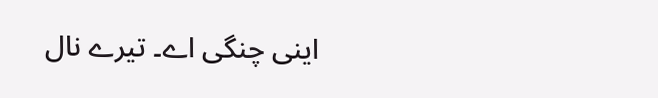اینی چنگی اے۔ تیرے نال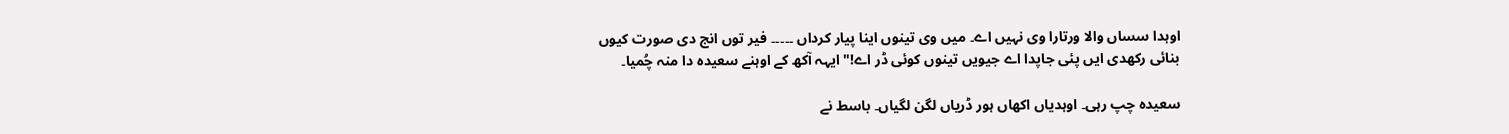اوہدا سساں والا ورتارا وی نہیں اے۔ میں وی تینوں اینا پیار کرداں ۔۔۔۔۔ فیر توں انج دی صورت کیوں بنائی رکھدی ایں پئی جاپدا اے جیویں تینوں کوئی ڈر اے!" ایہہ آکھ کے اوہنے سعیدہ دا منہ چُمیا۔

سعیدہ چپ رہی۔ اوہدیاں اکھاں ہور ڈریاں لگن لگیاں۔ باسط نے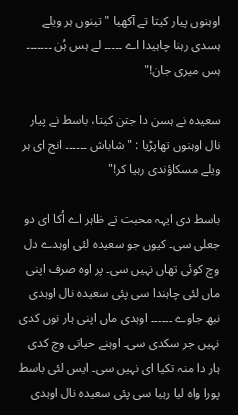اوہنوں پیار کیتا تے آکھیا "تینوں ہر ویلے ہسدی رہنا چاہیدا اے ۔۔۔۔۔ لے ہس ہُن ۔۔۔۔۔۔۔ ہس میری جان!"

سعیدہ نے ہسن دا جتن کیتا، باسط نے پیار نال اوہنوں تھاپڑیا : "شاباش ۔۔۔۔۔۔ انج ای ہر ویلے مسکاؤندی رہیا کر!"

باسط دی ایہہ محبت تے ظاہر اے اُکا ای دو جعلی سی۔ کیوں جو سعیدہ لئی اوہدے دل وچ کوئی تھاں نہیں سی۔ پر اوہ صرف اپنی ماں لئی چاہندا سی پئی سعیدہ نال اوہدی نبھ جاوے ۔۔۔۔۔۔ اوہدی ماں اپنی ہار نوں کدی نہیں جر سکدی سی۔ اوہنے حیاتی وچ کدی ہار دا منہ تکیا ای نہیں سی۔ ایس لئی باسط پورا واہ لیا رہیا سی پئی سعیدہ نال اوہدی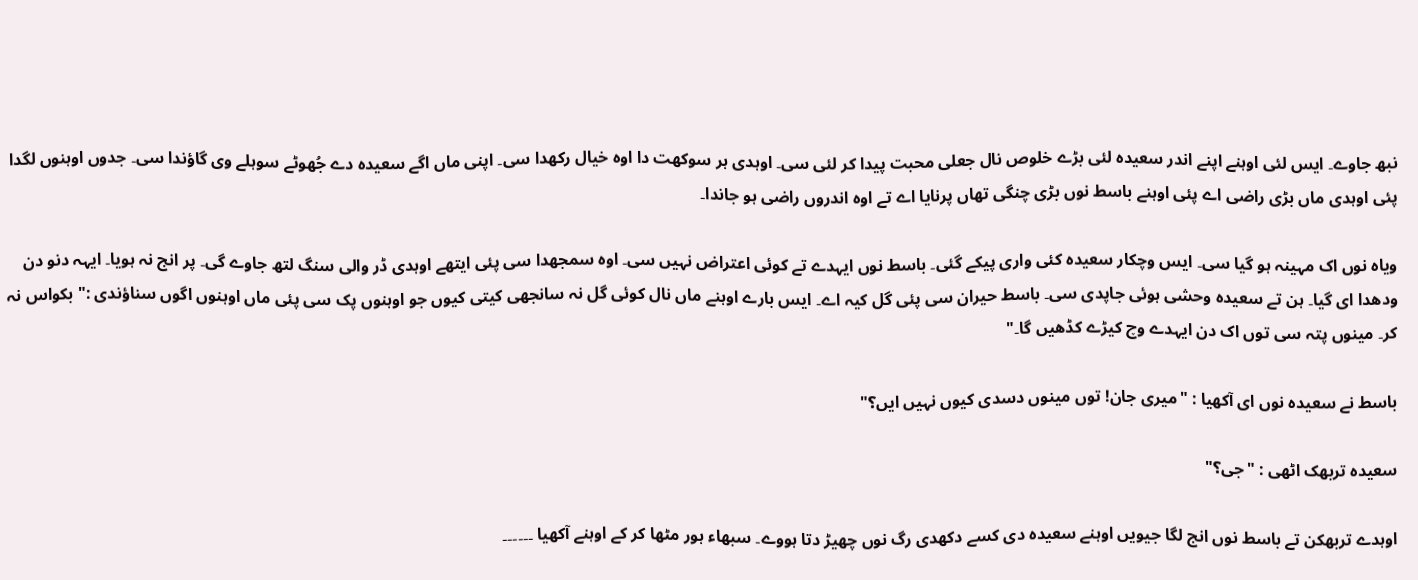نبھ جاوے۔ ایس لئی اوہنے اپنے اندر سعیدہ لئی بڑے خلوص نال جعلی محبت پیدا کر لئی سی۔ اوہدی ہر سوکھت دا اوہ خیال رکھدا سی۔ اپنی ماں اگے سعیدہ دے جُھوٹے سوہلے وی گاؤندا سی۔ جدوں اوہنوں لگدا پئی اوہدی ماں بڑی راضی اے پئی اوہنے باسط نوں بڑی چنگی تھاں پرنایا اے تے اوہ اندروں راضی ہو جاندا۔

ویاہ نوں اک مہینہ ہو گیا سی۔ ایس وچکار سعیدہ کئی واری پیکے گئی۔ باسط نوں ایہدے تے کوئی اعتراض نہیں سی۔ اوہ سمجھدا سی پئی ایتھے اوہدی ڈر والی سنگ لتھ جاوے گی۔ پر انج نہ ہویا۔ ایہہ دنو دن ودھدا ای گیا۔ ہن تے سعیدہ وحشی ہوئی جاپدی سی۔ باسط حیران سی پئی گل کیہ اے۔ ایس بارے اوہنے ماں نال کوئی گل نہ سانجھی کیتی کیوں جو اوہنوں پک سی پئی ماں اوہنوں اگوں سناؤندی :"بکواس نہ کر۔ مینوں پتہ سی توں اک دن ایہدے وچ کیڑے کڈھیں گا۔"

باسط نے سعیدہ نوں ای آکھیا : "میری جان! توں مینوں دسدی کیوں نہیں ایں؟"

سعیدہ تربھک اٹھی : "جی؟"

اوہدے تربھکن تے باسط نوں انج لگا جیویں اوہنے سعیدہ دی کسے دکھدی رگ نوں چھیڑ دتا ہووے۔ سبھاء ہور مٹھا کر کے اوہنے آکھیا ۔۔۔۔۔۔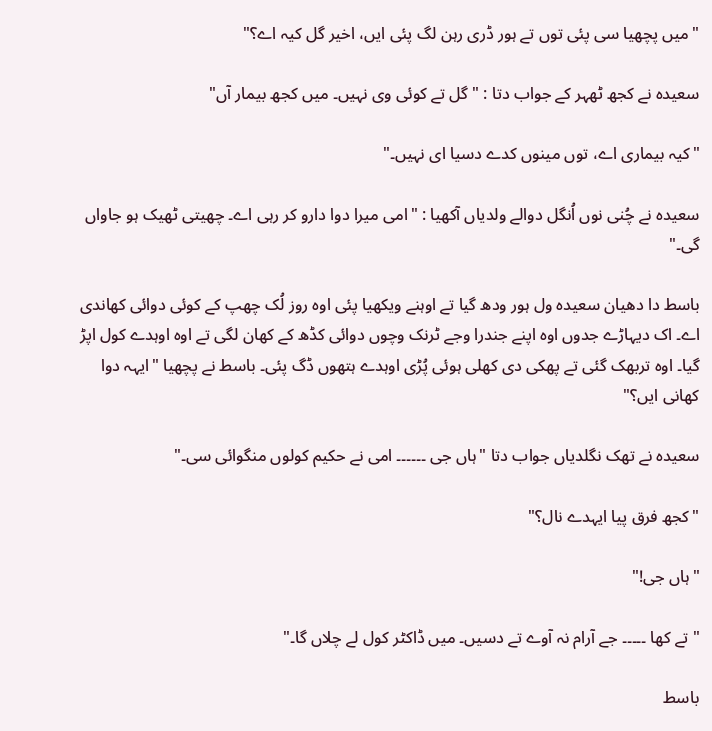"میں پچھیا سی پئی توں تے ہور ڈری رہن لگ پئی ایں، اخیر گل کیہ اے؟"

سعیدہ نے کجھ ٹھہر کے جواب دتا : " گل تے کوئی وی نہیں۔ میں کجھ بیمار آں"

"کیہ بیماری اے، توں مینوں کدے دسیا ای نہیں۔"

سعیدہ نے چُنی نوں اُنگل دوالے ولدیاں آکھیا : "امی میرا دوا دارو کر رہی اے۔ چھیتی ٹھیک ہو جاواں گی۔"

باسط دا دھیان سعیدہ ول ہور ودھ گیا تے اوہنے ویکھیا پئی اوہ روز لُک چھپ کے کوئی دوائی کھاندی اے۔ اک دیہاڑے جدوں اوہ اپنے جندرا وجے ٹرنک وچوں دوائی کڈھ کے کھان لگی تے اوہ اوہدے کول اپڑ گیا۔ اوہ تربھک گئی تے پھکی دی کھلی ہوئی پُڑی اوہدے ہتھوں ڈگ پئی۔ باسط نے پچھیا "ایہہ دوا کھانی ایں؟"

سعیدہ نے تھک نگلدیاں جواب دتا "ہاں جی ۔۔۔۔۔۔ امی نے حکیم کولوں منگوائی سی۔"

"کجھ فرق پیا ایہدے نال؟"

"ہاں جی!"

"تے کھا ۔۔۔۔۔ جے آرام نہ آوے تے دسیں۔ میں ڈاکٹر کول لے چلاں گا۔"

باسط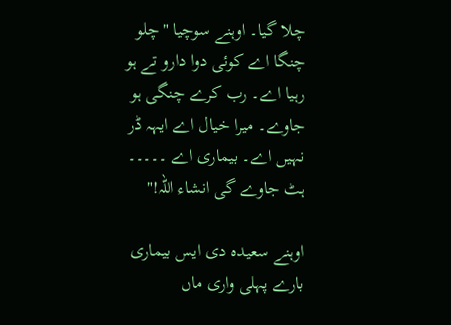چلا گیا۔ اوہنے سوچیا "چلو چنگا اے کوئی دوا دارو تے ہو رہیا اے۔ رب کرے چنگی ہو جاوے۔ میرا خیال اے ایہہ ڈر نہیں اے۔ بیماری اے ۔۔۔۔۔ ہٹ جاوے گی انشاء اللہ!"

اوہنے سعیدہ دی ایس بیماری بارے پہلی واری ماں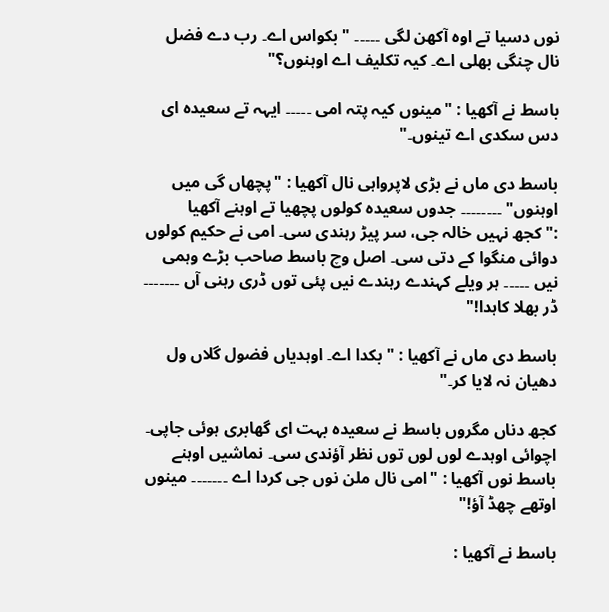نوں دسیا تے اوہ آکھن لگی ۔۔۔۔۔ "بکواس اے۔ رب دے فضل نال چنگی بھلی اے۔ کیہ تکلیف اے اوہنوں؟"

باسط نے آکھیا : "مینوں کیہ پتہ امی ۔۔۔۔۔ ایہہ تے سعیدہ ای دس سکدی اے تینوں۔"

باسط دی ماں نے بڑی لاپرواہی نال آکھیا : "پچھاں گی میں اوہنوں" ۔۔۔۔۔۔۔۔ جدوں سعیدہ کولوں پچھیا تے اوہنے آکھیا :"کجھ نہیں خالہ جی، سر پیڑ رہندی سی۔ امی نے حکیم کولوں دوائی منگوا کے دتی سی۔ اصل وچ باسط صاحب بڑے وہمی نیں ۔۔۔۔۔ ہر ویلے کہندے رہندے نیں پئی توں ڈری رہنی آں ۔۔۔۔۔۔۔ ڈر بھلا کاہدا!"

باسط دی ماں نے آکھیا : "بکدا اے۔ اوہدیاں فضول گلاں ول دھیان نہ لایا کر۔"

کجھ دناں مگروں باسط نے سعیدہ بہت ای گھابری ہوئی جاپی۔ اچوائی اوہدے لوں لوں توں نظر آؤندی سی۔ نماشیں اوہنے باسط نوں آکھیا : "امی نال ملن نوں جی کردا اے ۔۔۔۔۔۔۔ مینوں اوتھے چھڈ آؤ!"

باسط نے آکھیا :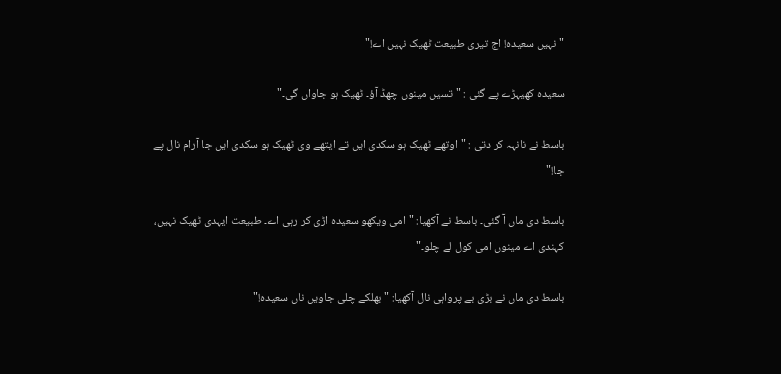"نہیں سعیدہ! اج تیری طبیعت ٹھیک نہیں اے!"

سعیدہ کھیہڑے پے گئی : "تسیں مینوں چھڈ آؤ۔ ٹھیک ہو جاواں گی۔"

باسط نے نانہہ کر دتی : "اوتھے ٹھیک ہو سکدی ایں تے ایتھے وی ٹھیک ہو سکدی ایں جا آرام نال پے جا!"

باسط دی ماں آ گئی۔ باسط نے آکھیا: "امی ویکھو سعیدہ اڑی کر رہی اے۔ طبیعت ایہدی ٹھیک نہیں، کہندی اے مینوں امی کول لے چلو۔"

باسط دی ماں نے بڑی بے پرواہی نال آکھیا: " بھلکے چلی جاویں ناں سعیدہ!"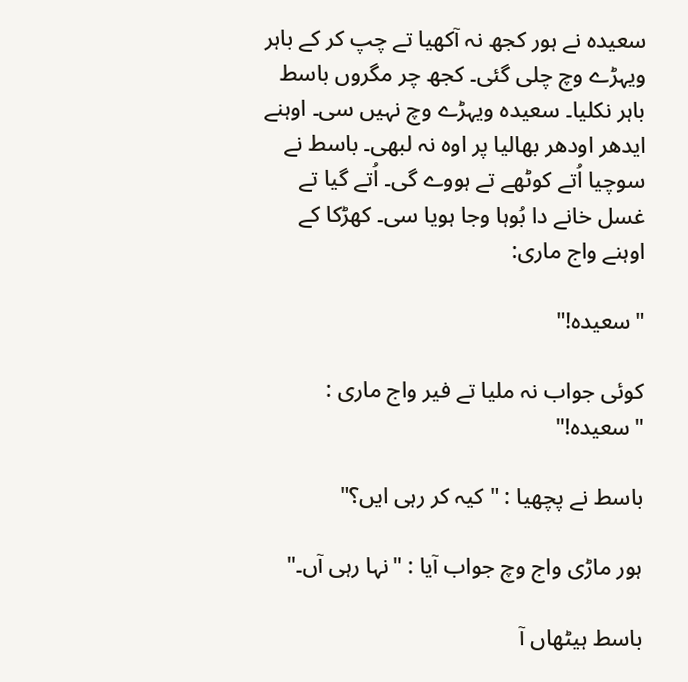سعیدہ نے ہور کجھ نہ آکھیا تے چپ کر کے باہر ویہڑے وچ چلی گئی۔ کجھ چر مگروں باسط باہر نکلیا۔ سعیدہ ویہڑے وچ نہیں سی۔ اوہنے ایدھر اودھر بھالیا پر اوہ نہ لبھی۔ باسط نے سوچیا اُتے کوٹھے تے ہووے گی۔ اُتے گیا تے غسل خانے دا بُوہا وجا ہویا سی۔ کھڑکا کے اوہنے واج ماری:

"سعیدہ!"

کوئی جواب نہ ملیا تے فیر واج ماری : "سعیدہ!"

باسط نے پچھیا : "کیہ کر رہی ایں؟"

ہور ماڑی واج وچ جواب آیا : "نہا رہی آں۔"

باسط ہیٹھاں آ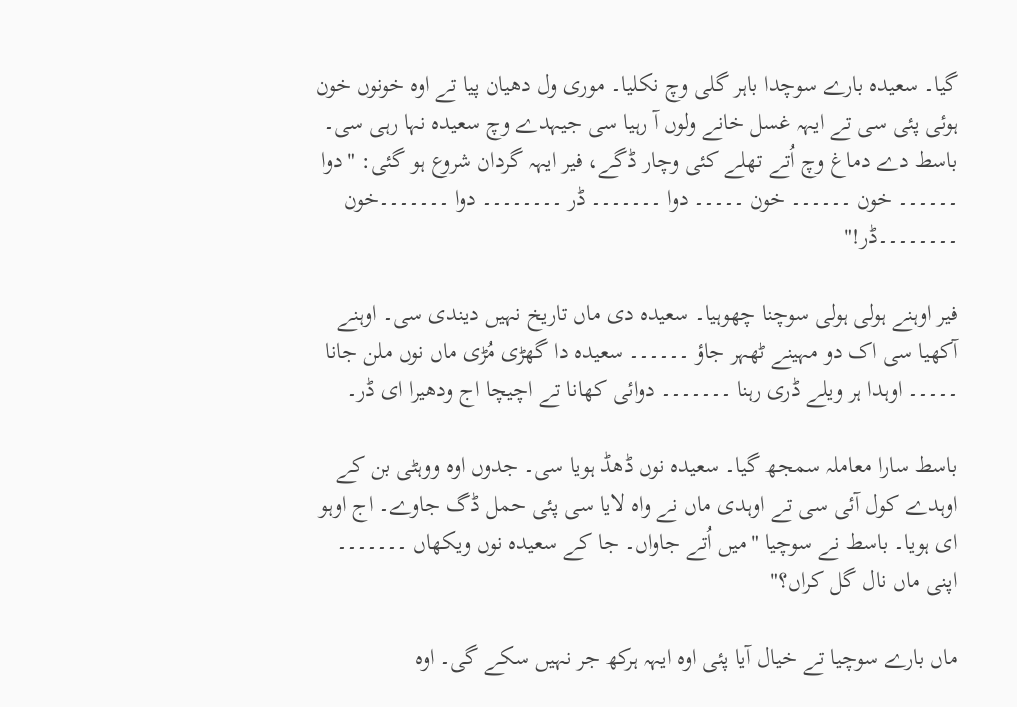گیا۔ سعیدہ بارے سوچدا باہر گلی وچ نکلیا۔ موری ول دھیان پیا تے اوہ خونوں خون ہوئی پئی سی تے ایہہ غسل خانے ولوں آ رہیا سی جیہدے وچ سعیدہ نہا رہی سی۔ باسط دے دماغ وچ اُتے تھلے کئی وچار ڈگے، فیر ایہہ گردان شروع ہو گئی: "دوا ۔۔۔۔۔۔ خون ۔۔۔۔۔۔ خون ۔۔۔۔۔ دوا ۔۔۔۔۔۔۔ ڈر ۔۔۔۔۔۔۔۔ دوا ۔۔۔۔۔۔۔خون ۔۔۔۔۔۔۔۔ڈر!"

فیر اوہنے ہولی ہولی سوچنا چھوہیا۔ سعیدہ دی ماں تاریخ نہیں دیندی سی۔ اوہنے آکھیا سی اک دو مہینے ٹھہر جاؤ ۔۔۔۔۔۔ سعیدہ دا گھڑی مُڑی ماں نوں ملن جانا ۔۔۔۔۔ اوہدا ہر ویلے ڈری رہنا ۔۔۔۔۔۔۔ دوائی کھانا تے اچیچا اج ودھیرا ای ڈر۔

باسط سارا معاملہ سمجھ گیا۔ سعیدہ نوں ڈھڈ ہویا سی۔ جدوں اوہ ووہٹی بن کے اوہدے کول آئی سی تے اوہدی ماں نے واہ لایا سی پئی حمل ڈگ جاوے۔ اج اوہو ای ہویا۔ باسط نے سوچیا "میں اُتے جاواں۔ جا کے سعیدہ نوں ویکھاں ۔۔۔۔۔۔۔ اپنی ماں نال گل کراں؟"

ماں بارے سوچیا تے خیال آیا پئی اوہ ایہہ ہرکھ جر نہیں سکے گی۔ اوہ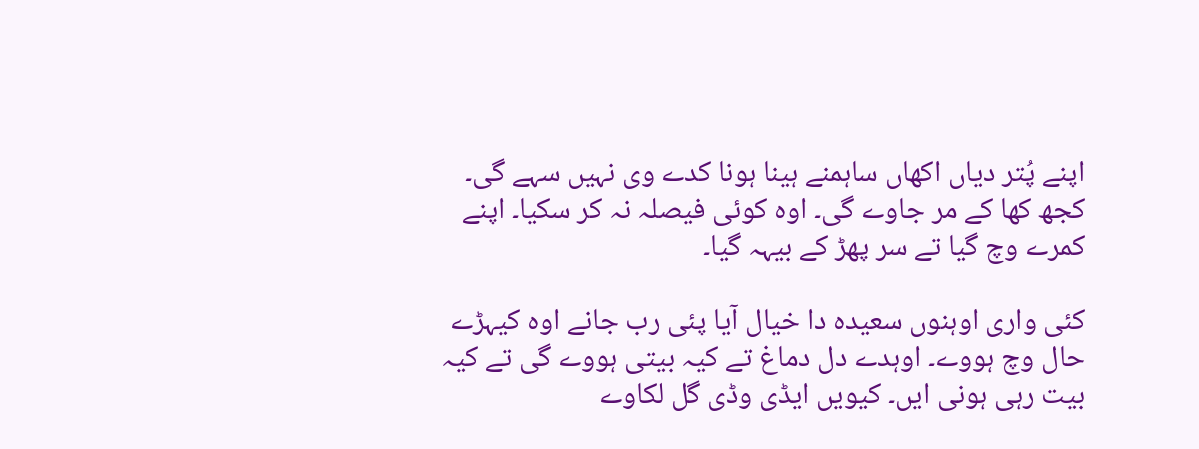اپنے پُتر دیاں اکھاں ساہمنے ہینا ہونا کدے وی نہیں سہے گی۔ کجھ کھا کے مر جاوے گی۔ اوہ کوئی فیصلہ نہ کر سکیا۔ اپنے کمرے وچ گیا تے سر پھڑ کے بیہہ گیا۔

کئی واری اوہنوں سعیدہ دا خیال آیا پئی رب جانے اوہ کیہڑے حال وچ ہووے۔ اوہدے دل دماغ تے کیہ بیتی ہووے گی تے کیہ بیت رہی ہونی ایں۔ کیویں ایڈی وڈی گل لکاوے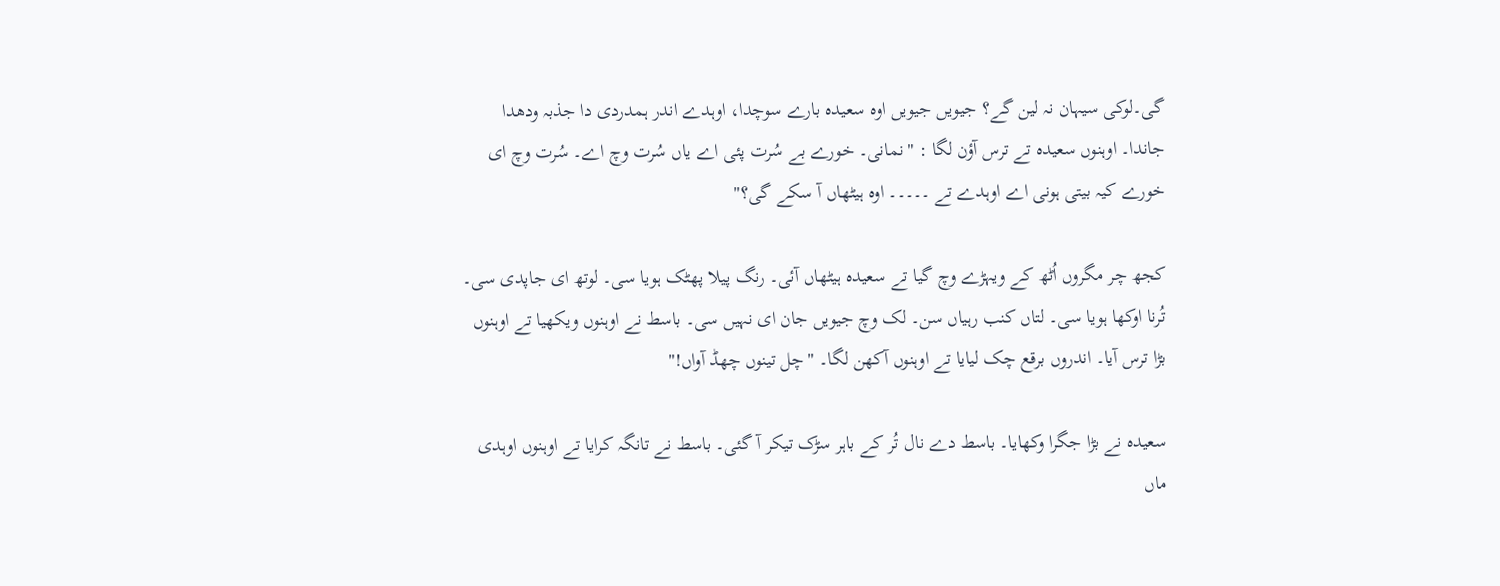گی۔لوکی سیہان نہ لین گے؟ جیویں جیویں اوہ سعیدہ بارے سوچدا، اوہدے اندر ہمدردی دا جذبہ ودھدا جاندا۔ اوہنوں سعیدہ تے ترس آؤن لگا : "نمانی۔ خورے بے سُرت پئی اے یاں سُرت وچ اے۔ سُرت وچ ای خورے کیہ بیتی ہونی اے اوہدے تے ۔۔۔۔۔ اوہ ہیٹھاں آ سکے گی؟"

کجھ چر مگروں اُٹھ کے ویہڑے وچ گیا تے سعیدہ ہیٹھاں آئی۔ رنگ پیلا پھٹک ہویا سی۔ لوتھ ای جاپدی سی۔ تُرنا اوکھا ہویا سی۔ لتاں کنب رہیاں سن۔ لک وچ جیویں جان ای نہیں سی۔ باسط نے اوہنوں ویکھیا تے اوہنوں بڑا ترس آیا۔ اندروں برقع چک لیایا تے اوہنوں آکھن لگا۔ "چل تینوں چھڈ آواں!"

سعیدہ نے بڑا جگرا وکھایا۔ باسط دے نال تُر کے باہر سڑک تیکر آ گئی۔ باسط نے تانگہ کرایا تے اوہنوں اوہدی ماں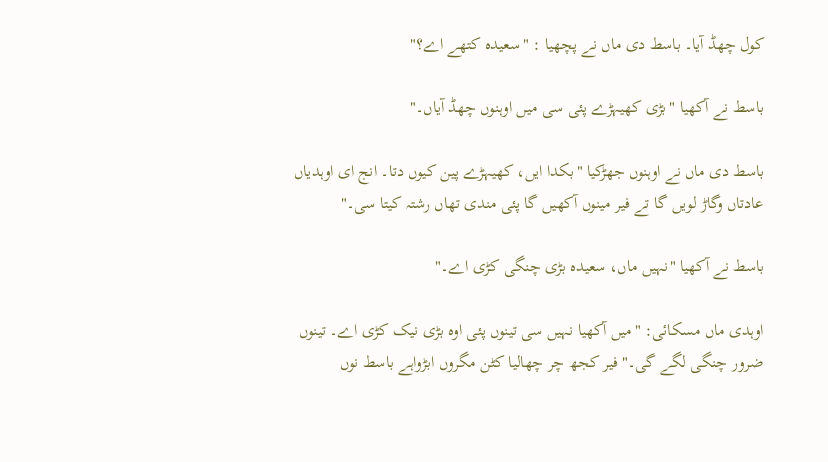کول چھڈ آیا۔ باسط دی ماں نے پچھیا : "سعیدہ کتھے اے؟"

باسط نے آکھیا "بڑی کھیہڑے پئی سی میں اوہنوں چھڈ آیاں۔"

باسط دی ماں نے اوہنوں جھڑکیا "بکدا ایں، کھیہڑے پین کیوں دتا۔ انج ای اوہدیاں عادتاں وگاڑ لویں گا تے فیر مینوں آکھیں گا پئی مندی تھاں رشتہ کیتا سی۔"

باسط نے آکھیا "نہیں ماں، سعیدہ بڑی چنگی کڑی اے۔"

اوہدی ماں مسکائی: "میں آکھیا نہیں سی تینوں پئی اوہ بڑی نیک کڑی اے۔ تینوں ضرور چنگی لگے گی۔" فیر کجھ چر چھالیا کٹن مگروں ابڑواہے باسط نوں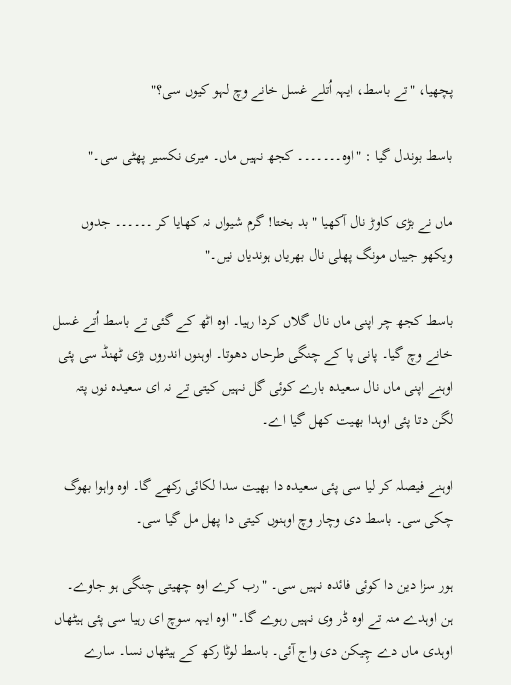پچھیا، "تے باسط، ایہہ اُتلے غسل خانے وچ لہو کیوں سی؟"

باسط بوندل گیا : "اوہ۔۔۔۔۔۔۔ کجھ نہیں ماں۔ میری نکسیر پھٹی سی۔"

ماں نے بڑی کاوڑ نال آکھیا "بد بختا! گرم شیواں نہ کھایا کر ۔۔۔۔۔۔ جدوں ویکھو جیباں مونگ پھلی نال بھریاں ہوندیاں نیں۔"

باسط کجھ چر اپنی ماں نال گلاں کردا رہیا۔ اوہ اٹھ کے گئی تے باسط اُتے غسل خانے وچ گیا۔ پانی پا کے چنگی طرحاں دھوتا۔ اوہنوں اندروں بڑی ٹھنڈ سی پئی اوہنے اپنی ماں نال سعیدہ بارے کوئی گل نہیں کیتی تے نہ ای سعیدہ نوں پتہ لگن دتا پئی اوہدا بھیت کھل گیا اے۔

اوہنے فیصلہ کر لیا سی پئی سعیدہ دا بھیت سدا لکائی رکھے گا۔ اوہ واہوا بھوگ چکی سی۔ باسط دی وچار وچ اوہنوں کیتی دا پھل مل گیا سی۔

ہور سزا دین دا کوئی فائدہ نہیں سی۔ "رب کرے اوہ چھیتی چنگی ہو جاوے۔ ہن اوہدے منہ تے اوہ ڈر وی نہیں رہوے گا۔" اوہ ایہہ سوچ ای رہیا سی پئی ہیٹھاں اوہدی ماں دے چِیکن دی واج آئی۔ باسط لوٹا رکھ کے ہیٹھاں نسا۔ سارے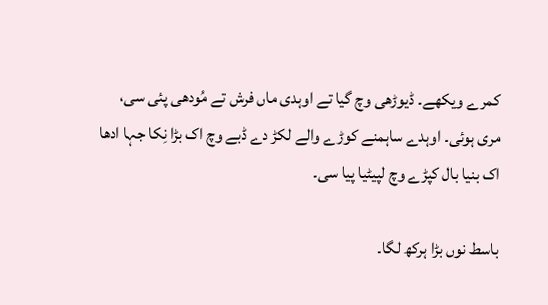کمرے ویکھے۔ ڈیوڑھی وچ گیا تے اوہدی ماں فرش تے مُودھی پئی سی، مری ہوئی۔ اوہدے ساہمنے کوڑے والے لکڑ دے ڈبے وچ اک بڑا نِکا جہا ادھا اک بنیا بال کپڑے وچ لپیٹیا پیا سی۔

باسط نوں بڑا ہرکھ لگا۔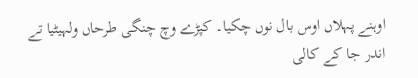اوہنے پہلاں اوس بال نوں چکیا۔ کپڑے وچ چنگی طرحاں ولہیٹیا تے اندر جا کے کالی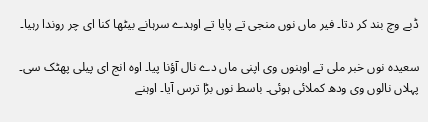ڈبے وچ بند کر دتا۔ فیر ماں نوں منجی تے پایا تے اوہدے سرہانے بیٹھا کنا ای چر روندا رہیا۔

سعیدہ نوں خبر ملی تے اوہنوں وی اپنی ماں دے نال آؤنا پیا۔ اوہ انج ای پیلی پھٹک سی۔ پہلاں نالوں وی ودھ کملائی ہوئی۔ باسط نوں بڑا ترس آیا۔ اوہنے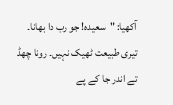آکھیا: "سعیدہ! جو رب دا بھانا۔ تیری طبیعت ٹھیک نہیں۔ رونا چھڈ تے اندر جا کے پے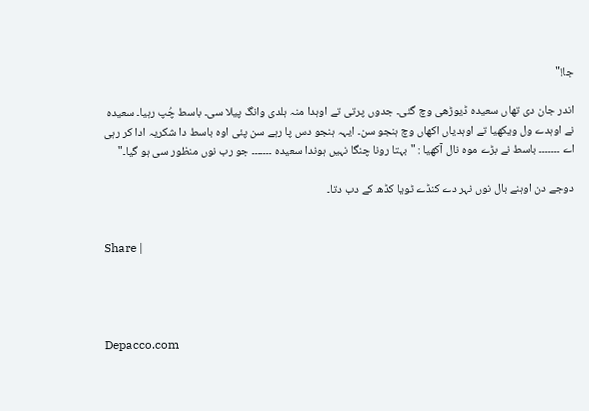جا!"

اندر جان دی تھاں سعیدہ ڈیوڑھی وچ گئی۔ جدوں پرتی تے اوہدا منہ ہلدی وانگ پیلا سی۔ باسط چُپ رہیا۔ سعیدہ نے اوہدے ول ویکھیا تے اوہدیاں اکھاں وچ ہنجو سن۔ ایہہ ہنجو دس پا رہے سن پئی اوہ باسط دا شکریہ ادا کر رہی اے ۔۔۔۔۔۔۔ باسط نے بڑے موہ نال آکھیا : "بہتا رونا چنگا نہیں ہوندا سعیدہ ۔۔۔۔۔۔۔ جو رب نوں منظور سی ہو گیا۔"

دوجے دن اوہنے بال نوں نہر دے کنڈے ٹویا کڈھ کے دب دتا۔


Share |




Depacco.com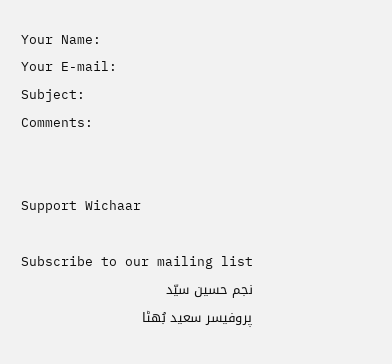Your Name:
Your E-mail:
Subject:
Comments:


Support Wichaar

Subscribe to our mailing list
نجم حسین سیّد
پروفیسر سعید بُھٹا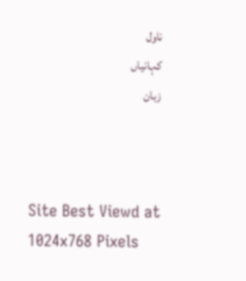ناول
کہانیاں
زبان



Site Best Viewd at 1024x768 Pixels